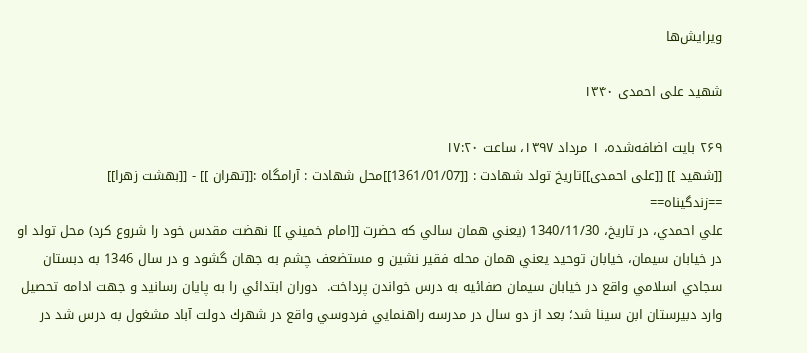ویرایش‌ها

شهید علی احمدی ۱۳۴۰

۲۶۹ بایت اضافه‌شده، ۱ مرداد ۱۳۹۷، ساعت ۱۷:۲۰
[[شهید ]] [[علی احمدی]]تاریخ تولد شهادت : [[1361/01/07]]محل شهادت : آرامگاه :[[تهران ]] - [[بهشت زهرا]]
==زندگیناه==
علي احمدي، در تاريخ، 1340/11/30 (يعني همان سالي كه حضرت [[امام خميني ]] نهضت مقدس خود را شروع كرد) محل تولد او در خيابان سيمان، خيابان توحيد يعني همان محله فقير نشين و مستضعف چشم به جهان گشود و در سال 1346 به دبستان سجادي اسلامي واقع در خيابان سيمان صفائيه به درس خواندن پرداخت.  دوران ابتدائي را به پايان رسانيد و جهت ادامه تحصيل وارد دبيرستان ابن سينا شد؛ بعد از دو سال در مدرسه راهنمايي فردوسي واقع در شهرك دولت آباد مشغول به درس شد در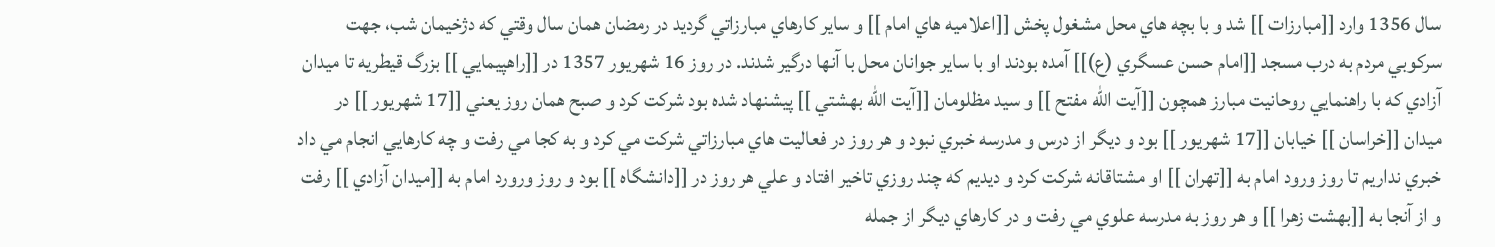سال 1356 وارد [[مبارزات ]] شد و با بچه هاي محل مشغول پخش [[اعلاميه هاي امام ]] و ساير كارهاي مبارزاتي گرديد در رمضان همان سال وقتي كه دژخيمان شب، جهت سركوبي مردم به درب مسجد [[امام حسن عسگري (ع)]] آمده بودند او با ساير جوانان محل با آنها درگير شدند. در روز 16 شهريور 1357 در [[راهپيمايي ]] بزرگ قيطريه تا ميدان آزادي كه با راهنمايي روحانيت مبارز همچون [[آيت الله مفتح ]] و سيد مظلومان [[آيت الله بهشتي ]] پيشنهاد شده بود شركت كرد و صبح همان روز يعني [[17 شهريور ]] در ميدان [[خراسان ]] خيابان [[17 شهريور ]] بود و ديگر از درس و مدرسه خبري نبود و هر روز در فعاليت هاي مبارزاتي شركت مي كرد و به كجا مي رفت و چه كارهايي انجام مي داد خبري نداريم تا روز ورود امام به [[تهران ]] او مشتاقانه شركت كرد و ديديم كه چند روزي تاخير افتاد و علي هر روز در [[دانشگاه ]] بود و روز ورورد امام به [[ميدان آزادي ]] رفت و از آنجا به [[بهشت زهرا ]] و هر روز به مدرسه علوي مي رفت و در كارهاي ديگر از جمله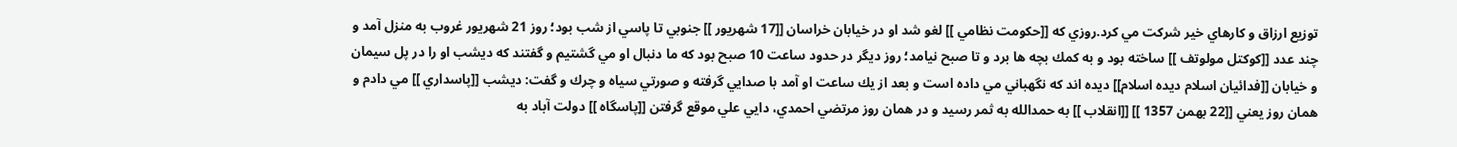توزيع ارزاق و كارهاي خير شركت مي كرد.روزي كه [[حكومت نظامي ]] لغو شد او در خيابان خراسان [[17 شهريور ]] جنوبي تا پاسي از شب بود؛ روز 21 شهريور غروب به منزل آمد و چند عدد [[كوكتل مولوتف ]] ساخته بود و به كمك بچه ها برد و تا صبح نيامد؛ روز ديگر در حدود ساعت 10 صبح بود كه ما دنبال او مي گشتيم و گفتند كه ديشب او را در پل سيمان و خيابان [[فدائيان اسلام ديده اسلام]] ديده اند كه نگهباني مي داده است و بعد از يك ساعت او آمد با صدايي گرفته و صورتي سياه و چرك و گفت: ديشب [[پاسداري ]] مي دادم و همان روز يعني [[22 بهمن 1357 ]] [[انقلاب ]] به حمدالله به ثمر رسيد و در همان روز مرتضي احمدي، دايي علي موقع گرفتن [[پاسگاه ]] دولت آباد به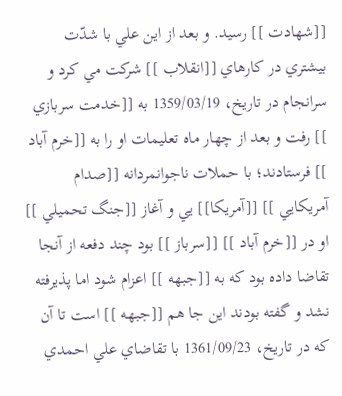[[شهادت ]] رسيد. و بعد از اين علي با شدّت بيشتري در كارهاي [[انقلاب ]] شركت مي كرد و سرانجام در تاريخ، 1359/03/19 به [[خدمت سربازي ]] رفت و بعد از چهار ماه تعليمات او را به [[خرم آباد ]] فرستادند؛ با حملات ناجوانمردانه [[صدام آمريكايي ]] [[آمريكا]] يي و آغاز [[جنگ تحميلي ]] او در [[خرم آباد ]] [[سرباز ]] بود چند دفعه از آنجا تقاضا داده بود كه به [[جبهه ]] اعزام شود اما پذيرفته نشد و گفته بودند اين جا هم [[جبهه ]] است تا آن كه در تاريخ، 1361/09/23 با تقاضاي علي احمدي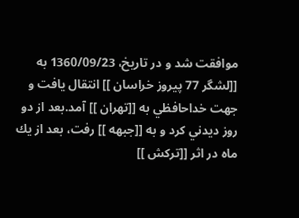موافقت شد و در تاريخ، 1360/09/23 به [[لشگر 77 پيروز خراسان ]] انتقال يافت و جهت خداحافظي به [[تهران ]] آمد.بعد از دو روز ديدني كرد و به [[جبهه ]] رفت، بعد از يك ماه در اثر [[تركش ]]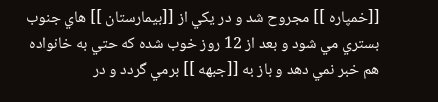[[خمپاره ]] مجروح شد و در يكي از [[بيمارستان ]] هاي جنوب بستري مي شود و بعد از 12 روز خوب شده كه حتي به خانواده هم خبر نمي دهد و باز به [[جبهه ]] برمي گردد و در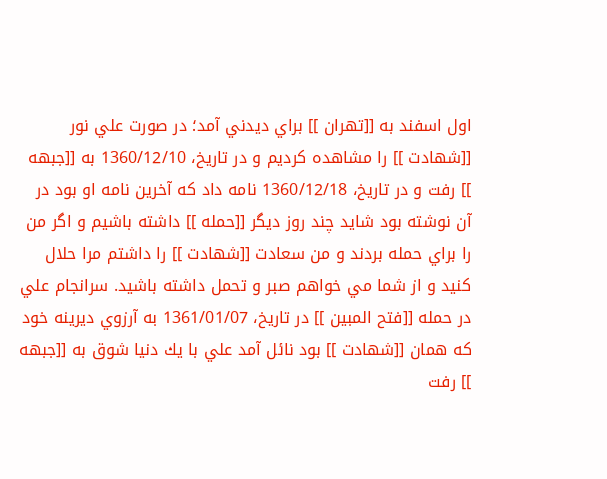اول اسفند به [[تهران ]] براي ديدني آمد؛ در صورت علي نور [[شهادت ]] را مشاهده كرديم و در تاريخ، 1360/12/10 به [[جبهه ]] رفت و در تاريخ، 1360/12/18 نامه داد كه آخرين نامه او بود در آن نوشته بود شايد چند روز ديگر [[حمله ]] داشته باشيم و اگر من را براي حمله بردند و من سعادت [[شهادت ]] را داشتم مرا حلال كنيد و از شما مي خواهم صبر و تحمل داشته باشيد. سرانجام علي در حمله [[فتح المبين ]] در تاريخ، 1361/01/07 به آرزوي ديرينه خود كه همان [[شهادت ]] بود نائل آمد علي با يك دنيا شوق به [[جبهه ]] رفت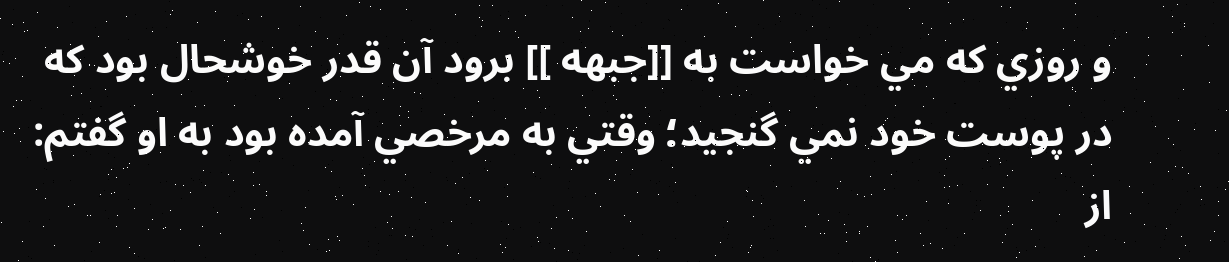و روزي كه مي خواست به [[جبهه ]] برود آن قدر خوشحال بود كه در پوست خود نمي گنجيد؛ وقتي به مرخصي آمده بود به او گفتم: از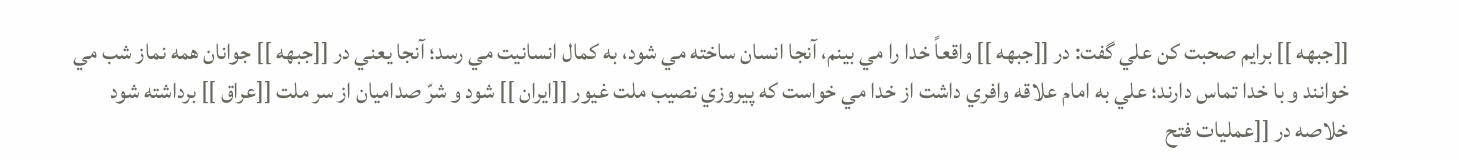[[جبهه ]] برايم صحبت كن علي گفت: در [[جبهه ]] واقعاً خدا را مي بينم، آنجا انسان ساخته مي شود، به كمال انسانيت مي رسد؛ آنجا يعني در [[جبهه ]] جوانان همه نماز شب مي خوانند و با خدا تماس دارند؛ علي به امام علاقه وافري داشت از خدا مي خواست كه پيروزي نصيب ملت غيور [[ايران ]] شود و شرّ صداميان از سر ملت [[عراق ]] برداشته شود خلاصه در [[عملیات فتح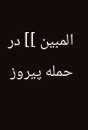المبين ]] در حمله پيروز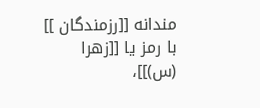مندانه [[رزمندگان ]] با رمز يا [[زهرا (س)]]،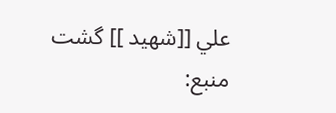علي [[شهيد ]] گشت
منبع: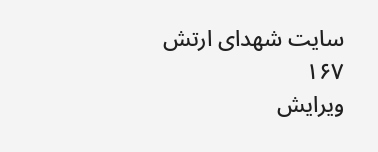سایت شهدای ارتش
۱۶۷
ویرایش